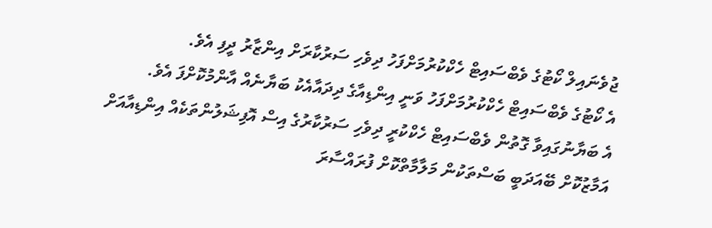ޖުވެނައިލް ކޯޓުގެ ވެބްސައިޓް ހެކްކުރުމަށްފަހު ދިވެހި ސަރުކާރަށް އިންޒާރު ދީފި އެވެ.
އެ ކޯޓުގެ ވެބްސައިޓް ހެކްކުރުމަށްފަހު ވަނީ އިންޑިއާގެ ދިދައާއެކު ބަޔާނެއް އާންމުކޮށްފަ އެވެ.
އެ ބަޔާނުގައިވާ ގޮތުން ވެބްސައިޓް ހެކްކުރީ ދިވެހި ސަރުކާރުގެ އިސް އޮފިޝަލުންތަކެއް އިންޑިއާއަށް އަމާޒުކޮށް ބޭއަދަބީ ބަސްތަކުން މަލާމާތްކޮށް ފުރައްސާރަ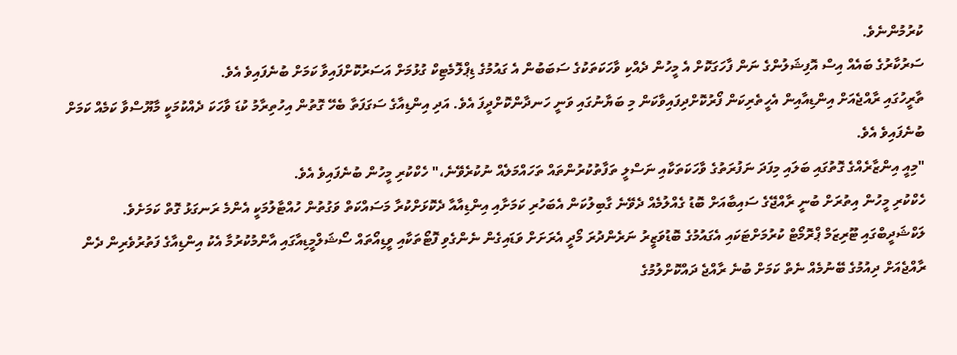ކުރުމުންނެވެ.
ސަރުކާރުގެ ބައެއް އިސް އޮފިޝަލުންގެ ނަން ފާހަގަކޮށް އެ މީހުން ދެއްކި ވާހަކަތަކުގެ ސަބަބުން އެ ގައުމުގެ ޑިޕްލޮމެޓިކް ގުޅުމަށް އަސަރުކޮށްފައިވާ ކަމަށް ބުނެފައިވެ އެވެ.
ތާރީހުގައި ރާއްޖެއަށް އިންޑިއާއިން އެހީތެރިކަން ފޯރުކޮށްދިފައިވާކަން މި ބަޔާނުގައި ވަނީ ހަނދާންކޮށްދީފަ އެވެ. އަދި އިންޑިއާގެ ސަގަފަތާ ބެހޭ ގޮތުން އިހުތިރާމު ކުޑަ ވާހަކަ ދެއްކުމަކީ މާޔޫސްވާ ކަމެއް ކަމަށް ބުނެފައިވެ އެވެ.
"މިއީ އިންޒާރެއްގެ ގޮތުގައި ބަލައި މިފަދަ ނަފުރަތުގެ ވާހަކަތަކާއި ނަސްލީ ތަފާތުކުރުންތައް ތަހައްމަލެއް ނުކުރެވޭނެ،" ހެކްކުރި މީހުން ބުނެފައިވެ އެވެ.
ހެކްކުރި މީހުން އިތުރަށް ބުނީ ރާއްޖޭގެ ސައިބާއަށް ބޮޑު ގެއްލުމެއް ދެވޭނެ ގާބިލުކަން އެބަހުރި ކަމަށާއި އިންޑިއާއާ ދެކޮޅަށްކުރާ މަސައްކަތް ވަގުތުން ހުއްޓާލުމަކީ އެންމެ ރަނގަޅު ގޮތް ކަމަށެވެ.
ލަކްޝަދީބްގައި ޓޫރިޒަމް ޕްރޮމޯޓް ކުރުމަށްޓަކައި އެގައުމުގެ ބޮޑުވަޒީރު ނަރެންދުރަ މޯދީ އެރަށަށް ވަޑައިގެން ނެންގެވި ފޮޓޯތަކާއި ވީޑިއޯތައް ސޯޝަލްމީޑިއާގައި އާންމުކުރުމާ އެކު އިންޑިއާގެ ފަތުރުވެރިން ދެން ރާއްޖެއަށް ދިއުމުގެ ބޭނުމެއް ނެތް ކަމަށް ބުނެ ރާއްޖެ ދައްކޮށްލުމުގެ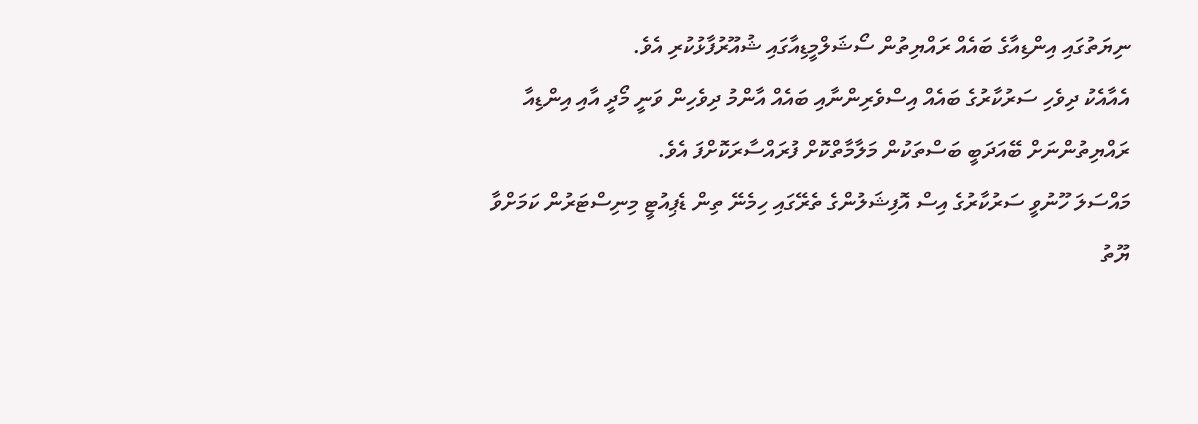ނިޔަތުގައި އިންޑިއާގެ ބައެއް ރައްޔިތުން ސޯޝަލްމީޑިއާގައި ޝުއޫރުފާޅުކުރި އެވެ.
އެއާއެކު ދިވެހި ސަރުކާރުގެ ބައެއް އިސްވެރިންނާއި ބައެއް އާންމު ދިވެހިން ވަނީ މޯދީ އާއި އިންޑިއާ ރައްޔިތުންނަށް ބޭއަދަބީ ބަސްތަކުން މަލާމާތްކޮށް ފުރައްސާރަކޮށްފަ އެވެ.
މައްސަލަ ހޫނުވީ ސަރުކާރުގެ އިސް އޮފިޝަލުންގެ ތެރޭގައި ހިމެނޭ ތިން ޑެޕިއުޓީ މިނިސްޓަރުން ކަމަށްވާ ޔޫތު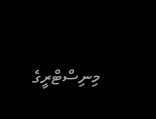މިނިސްޓްރީގެ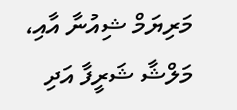މަރިޔަމް ޝިއުނާ އާއި، މަލްޝާ ޝަރީފާ އަދި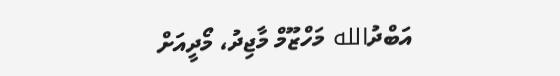އަބްދުالله މަހްޒޫމް މާޖިދު، މޯދީއަށް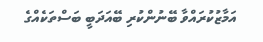އަމާޒުކުރައްވާ ބޭނުންކުރި ބޭއަދަބީ ބަސްތަކެއްގެ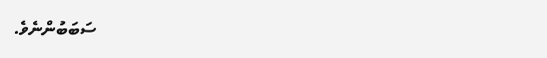ސަބަބުންނެވެ.